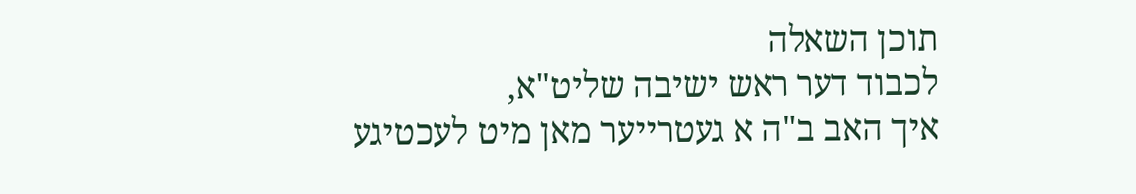תוכן השאלה
לכבוד דער ראש ישיבה שליט"א,
איך האב ב"ה א געטרייער מאן מיט לעכטיגע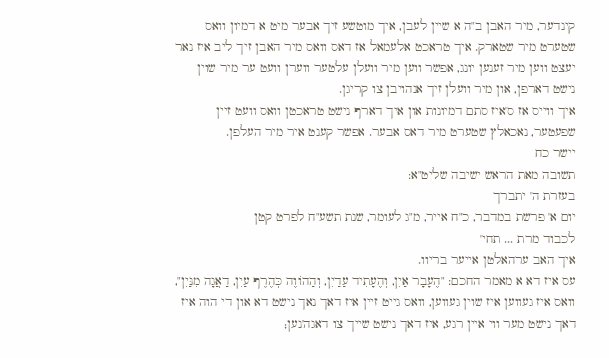קינדער, מיר האבן ב"ה א שיין לעבן, איך מוטשע זיך אבער מיט א דמיון וואס שטערט מיר שטארק. איך טראכט אלעמאל אז דאס וואס מיר האבן זיך ליב איז נאר יעצט ווען מיר זענען יונג, אפשר ווען מיר וועלן עלטער ווערן וועט ער מיר שוין נישט דארפן, און מיר וועלן זיך אנהויבן צו קריגן.
איך ווייס אז ס'איז סתם דמיונות און איך דארף נישט טראכטן וואס וועט זיין שפעטער, נאכאלץ שטערט מיר דאס אבער. אפשר קענט איר מיר העלפן.
יישר כח
תשובה מאת הראש ישיבה שליט"א:
בעזרת ה' יתברך
יום א' פרשת במדבר, כ"ח אייר, מ"ג לעומר, שנת תשע"ח לפרט קטן
לכבוד מרת ... תחי'
איך האב ערהאלטן אייער בריוו.
עס איז דא א מאמר החכם: "הֶעָבָר אַיִן, וְהֶעָתִיד עַדַיִן, וְהַהוֹוֶה כְּהֶרֶף עַיִן, דַאֲגָה מִנַּיִן", וואס איז געווען איז שוין געווען, וואס גייט זיין איז דאך נאך נישט דא און די הוה איז דאך נישט מער ווי איין רגע, איז דאך נישט שייך צו דאגה'נען;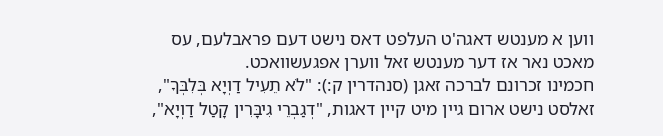ווען א מענטש דאגה'ט העלפט דאס נישט דעם פראבלעם, עס מאכט נאר אז דער מענטש זאל ווערן אפגעשוואכט.
חכמינו זכרונם לברכה זאגן (סנהדרין ק:): "לֹא תֵעִיל דַוְיָא בְּלִבְּךָ", זאלסט נישט ארום גיין מיט קיין דאגות, "דְגַבְרֵי גִיבָּרִין קָטַל דַוְיָא",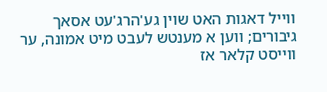ווייל דאגות האט שוין גע'הרג'עט אסאך גיבורים; ווען א מענטש לעבט מיט אמונה, ער ווייסט קלאר אז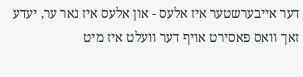דער אייבערשטער איז אלעס - און אלעס איז נאר ער, יעדע זאך וואס פאסירט אויף דער וועלט איז מיט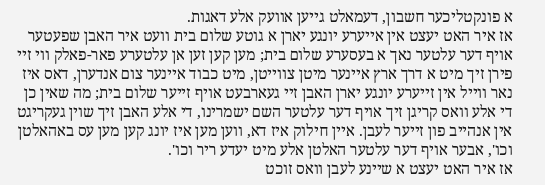א פונקטליכער חשבון, דעמאלט גייען אוועק אלע דאגות.
אז איר האט יעצט אין אייערע יונגע יארן א גוטע שלום בית וועט איר האבן שפעטער אויף דער עלטער נאך א בעסערע שלום בית; מען קען זען אן עלטערע פאר-פאלק ווי זיי פירן זיך מיט א דרך ארץ איינער מיטן צווייטן, מיט כבוד איינער צום אנדערן, דאס איז נאר ווייל אין זייערע יונגע יארן האבן זיי געארבעט אויף זייער שלום בית; מה שאין כן די אלע וואס קריגן זיך אויף דער עלטער השם ישמרינו, די אלע האבן זיך שוין געקריגט אין אנהייב פון זייער לעבן. איין חילוק איז דא, ווען מען איז יונג קען מען עס באהאלטן וכו', אבער אויף דער עלטער האלטן אלע מיט יעדע ריר וכו'.
אז איר האט יעצט א שיינע לעבן וואס זוכט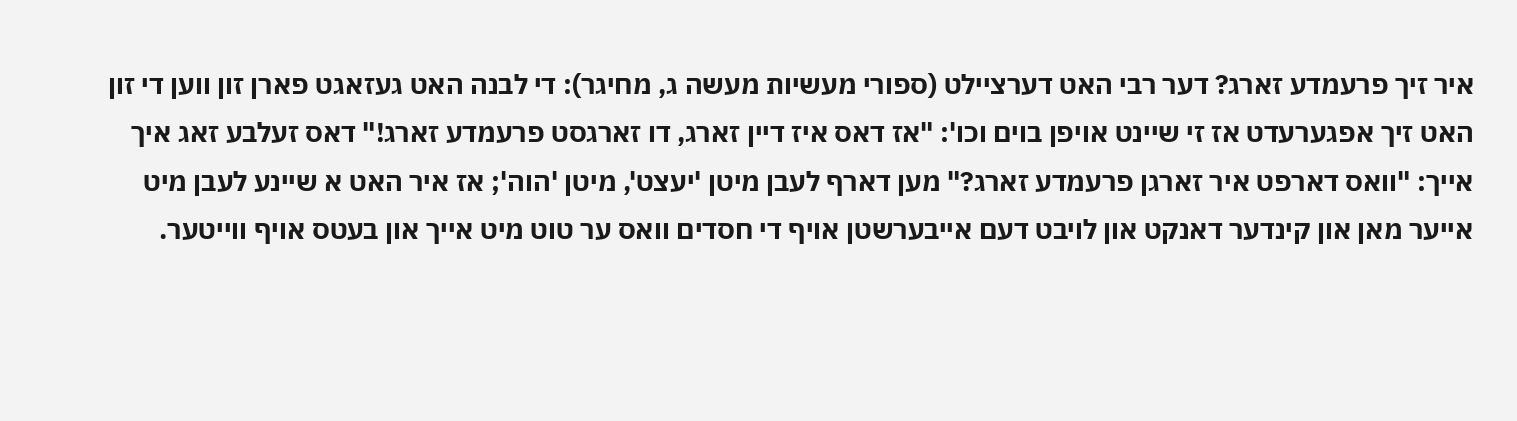איר זיך פרעמדע זארג? דער רבי האט דערציילט (ספורי מעשיות מעשה ג, מחיגר): די לבנה האט געזאגט פארן זון ווען די זון האט זיך אפגערעדט אז זי שיינט אויפן בוים וכו': "אז דאס איז דיין זארג, דו זארגסט פרעמדע זארג!" דאס זעלבע זאג איך אייך: "וואס דארפט איר זארגן פרעמדע זארג?" מען דארף לעבן מיטן 'יעצט', מיטן 'הוה'; אז איר האט א שיינע לעבן מיט אייער מאן און קינדער דאנקט און לויבט דעם אייבערשטן אויף די חסדים וואס ער טוט מיט אייך און בעטס אויף ווייטער.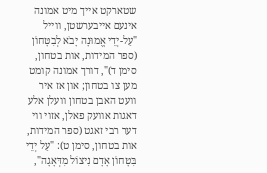שטארקט אייך מיט אמונה אינעם אייבערשטן, ווייל "עַל-יְדֵי אֱמוּנָה יָבֹא לְבִטָּחוֹן (ספר המידות, אות בטחון, סימן ד)", דורך אמונה קומט מען צו בטחון; און אז איר וועט האבן בטחון וועלן אלע דאגות אוועק פאלן, אזוי ווי דער רבי זאגט (ספר המידות, אות בטחון, סימן ט): "עַל יְדֵי בִּטָּחוֹן אָדָם נִיצוֹל מִדְּאָגָה",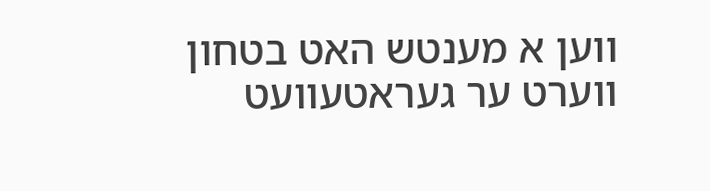ווען א מענטש האט בטחון ווערט ער געראטעוועט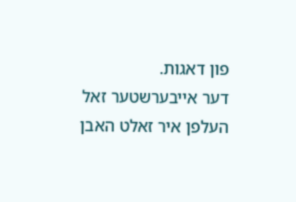פון דאגות.
דער אייבערשטער זאל העלפן איר זאלט האבן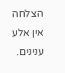הצלחה אין אלע ענינים.